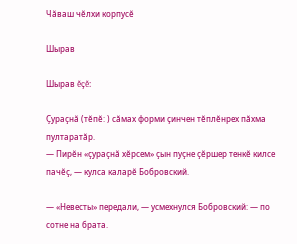Чӑваш чӗлхи корпусӗ

Шырав

Шырав ĕçĕ:

Ҫураҫнӑ (тĕпĕ: ) сăмах форми çинчен тĕплĕнрех пăхма пултаратăр.
— Пирӗн «ҫураҫнӑ хӗрсем» ҫын пуҫне ҫӗршер тенкӗ килсе пачӗҫ, — кулса каларӗ Бобровский.

— «Невесты» передали, — усмехнулся Бобровский: — по сотне на брата.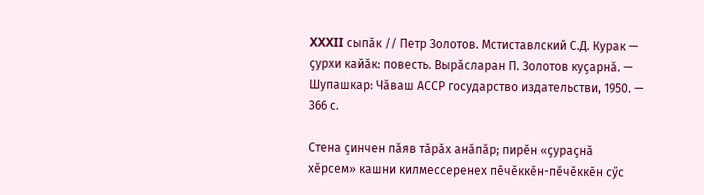XXXII сыпӑк // Петр Золотов. Мстиставлский С.Д. Курак — ҫурхи кайӑк: повесть. Вырӑсларан П. Золотов куҫарнӑ. — Шупашкар: Чӑваш АССР государство издательстви, 1950. — 366 с.

Стена ҫинчен пӑяв тӑрӑх анӑпӑр; пирӗн «ҫураҫнӑ хӗрсем» кашни килмессеренех пӗчӗккӗн-пӗчӗккӗн сӳс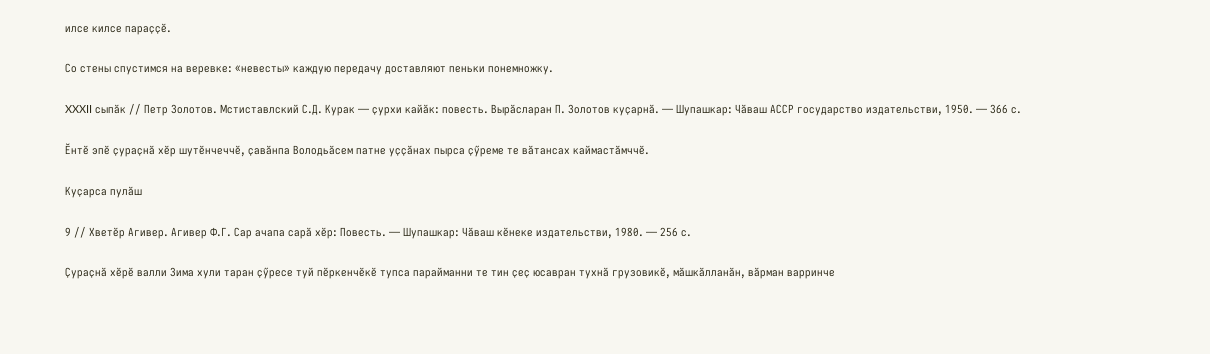илсе килсе параҫҫӗ.

Со стены спустимся на веревке: «невесты» каждую передачу доставляют пеньки понемножку.

XXXII сыпӑк // Петр Золотов. Мстиставлский С.Д. Курак — ҫурхи кайӑк: повесть. Вырӑсларан П. Золотов куҫарнӑ. — Шупашкар: Чӑваш АССР государство издательстви, 1950. — 366 с.

Ӗнтӗ эпӗ ҫураҫнӑ хӗр шутӗнчеччӗ, ҫавӑнпа Володьӑсем патне уҫҫӑнах пырса ҫӳреме те вӑтансах каймастӑмччӗ.

Куҫарса пулӑш

9 // Хветӗр Агивер. Агивер Ф.Г. Сар ачапа сарӑ хӗр: Повесть. — Шупашкар: Чӑваш кӗнеке издательстви, 1980. — 256 с.

Ҫураҫнӑ хӗрӗ валли Зима хули таран ҫӳресе туй пӗркенчӗкӗ тупса парайманни те тин ҫеҫ юсавран тухнӑ грузовикӗ, мӑшкӑлланӑн, вӑрман варринче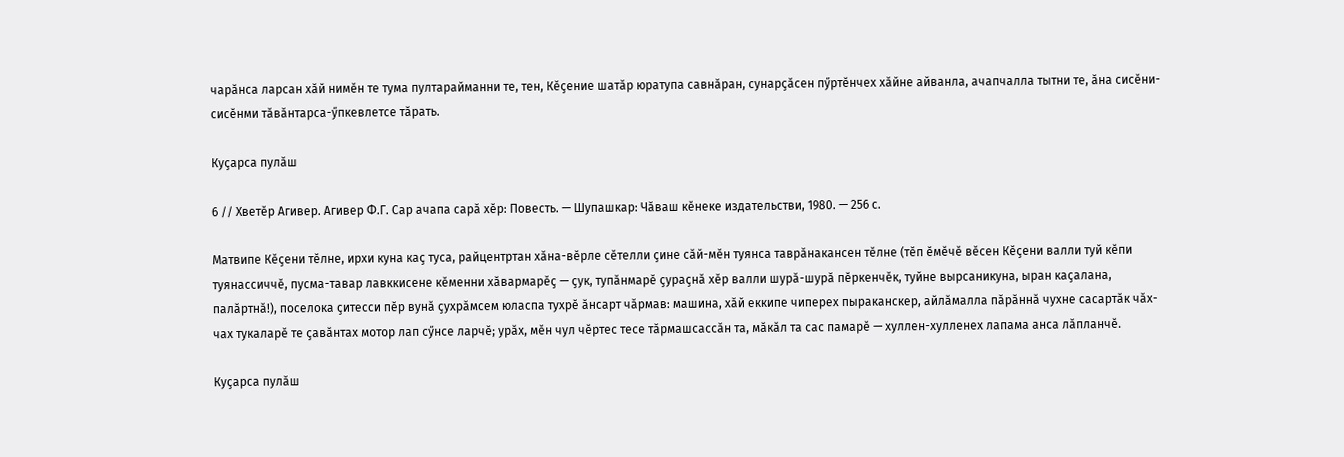чарӑнcа ларсан хӑй нимӗн те тума пултарайманни те, тен, Кӗҫение шатӑр юратупа савнӑран, сунарҫӑсен пӳртӗнчех хӑйне айванла, ачапчалла тытни те, ӑна сисӗни-сисӗнми тӑвӑнтарса-ӳпкевлетсе тӑрать.

Куҫарса пулӑш

6 // Хветӗр Агивер. Агивер Ф.Г. Сар ачапа сарӑ хӗр: Повесть. — Шупашкар: Чӑваш кӗнеке издательстви, 1980. — 256 с.

Матвипе Кӗҫени тӗлне, ирхи куна каҫ туса, райцентртан хӑна-вӗрле сӗтелли ҫине сӑй-мӗн туянса таврӑнакансен тӗлне (тӗп ӗмӗчӗ вӗсен Кӗҫени валли туй кӗпи туянассиччӗ, пусма-тавар лавккисене кӗменни хӑвармарӗҫ — ҫук, тупӑнмарӗ ҫураҫнӑ хӗр валли шурӑ-шурӑ пӗркенчӗк, туйне вырсаникуна, ыран каҫалана, палӑртнӑ!), поселока ҫитесси пӗр вунӑ ҫухрӑмсем юласпа тухрӗ ӑнсарт чӑрмав: машина, хӑй еккипе чиперех пыраканскер, айлӑмалла пӑрӑннӑ чухне сасартӑк чӑх-чах тукаларӗ те ҫавӑнтах мотор лап сӳнсе ларчӗ; урӑх, мӗн чул чӗртес тесе тӑрмашсассӑн та, мӑкӑл та сас памарӗ — хуллен-хулленех лапама анса лӑпланчӗ.

Куҫарса пулӑш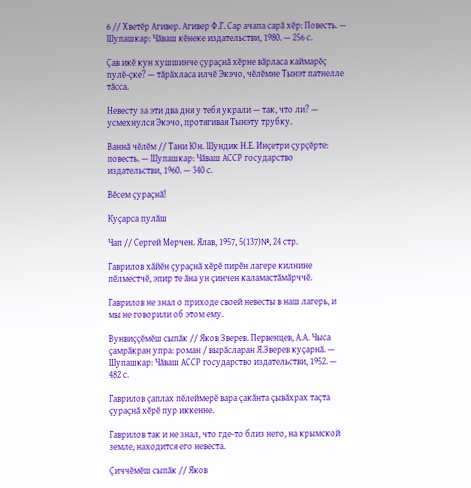6 // Хветӗр Агивер. Агивер Ф.Г. Сар ачапа сарӑ хӗр: Повесть. — Шупашкар: Чӑваш кӗнеке издательстви, 1980. — 256 с.

Ҫав икӗ кун хушшинче ҫураҫнӑ хӗрне вӑрласа каймарӗҫ пулӗ-ҫке? — тӑрӑхласа илчӗ Экэчо, чӗлӗмне Тынэт патнелле тӑсса.

Невесту за эти два дня у тебя украли — так, что ли? — усмехнулся Экэчо, протягивая Тынэту трубку.

Ваннӑ чӗлӗм // Тани Юн. Шундик Н.Е. Инҫетри ҫурҫӗрте: повесть. — Шупашкар: Чӑваш АССР государство издательстви, 1960. — 340 с.

Вӗсем ҫураҫнӑ!

Куҫарса пулӑш

Чап // Сергей Мерчен. Ялав, 1957, 5(137)№, 24 стр.

Гаврилов хӑйӗн ҫураҫнӑ хӗрӗ пирӗн лагере килнине пӗлместчӗ, эпир те ӑна ун ҫинчен каламастӑмӑрччӗ.

Гаврилов не знал о приходе своей невесты в наш лагерь, и мы не говорили об этом ему.

Вунвиҫҫӗмӗш сыпӑк // Яков Зверев. Первенцев, А.А. Чыса ҫамрӑкран упра: роман / вырӑсларан Я.Зверев куҫарнӑ. — Шупашкар: Чӑваш АССР государство издательстви, 1952. — 482 с.

Гаврилов ҫаплах пӗлеймерӗ вара ҫакӑнта ҫывӑхрах таҫта ҫураҫнӑ хӗрӗ пур иккенне.

Гаврилов так и не знал, что где-то близ него, на крымской земле, находится его невеста.

Ҫиччӗмӗш сыпӑк // Яков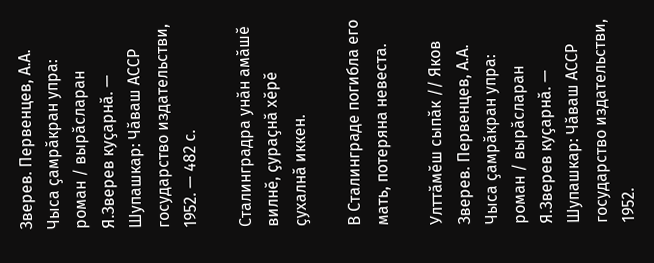Зверев. Первенцев, А.А. Чыса ҫамрӑкран упра: роман / вырӑсларан Я.Зверев куҫарнӑ. — Шупашкар: Чӑваш АССР государство издательстви, 1952. — 482 с.

Сталинградра унӑн амӑшӗ вилнӗ, ҫураҫнӑ хӗрӗ ҫухалнӑ иккен.

В Сталинграде погибла его мать, потеряна невеста.

Улттӑмӗш сыпӑк // Яков Зверев. Первенцев, А.А. Чыса ҫамрӑкран упра: роман / вырӑсларан Я.Зверев куҫарнӑ. — Шупашкар: Чӑваш АССР государство издательстви, 1952.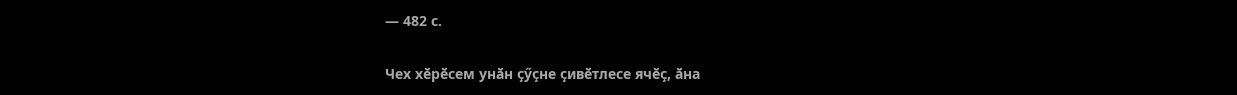— 482 с.

Чех хӗрӗсем унӑн ҫӳҫне ҫивӗтлесе ячӗҫ, ӑна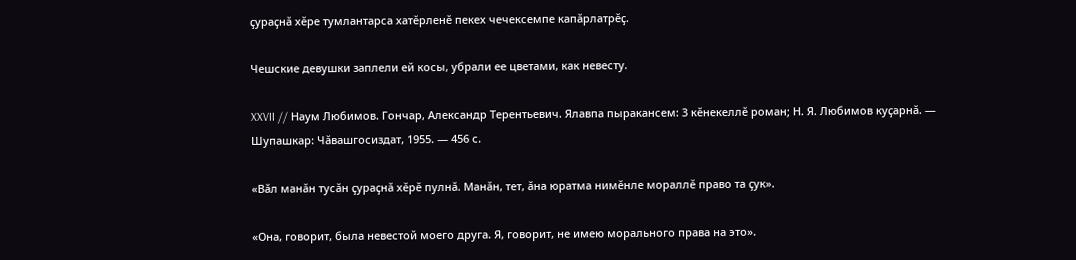ҫураҫнӑ хӗре тумлантарса хатӗрленӗ пекех чечексемпе капӑрлатрӗҫ.

Чешские девушки заплели ей косы, убрали ее цветами, как невесту.

XXVII // Наум Любимов. Гончар, Александр Терентьевич. Ялавпа пыракансем: 3 кӗнекеллӗ роман; Н. Я. Любимов куҫарнӑ. — Шупашкар: Чӑвашгосиздат, 1955. — 456 с.

«Вӑл манӑн тусӑн ҫураҫнӑ хӗрӗ пулнӑ. Манӑн, тет, ӑна юратма нимӗнле мораллӗ право та ҫук».

«Она, говорит, была невестой моего друга. Я, говорит, не имею морального права на это».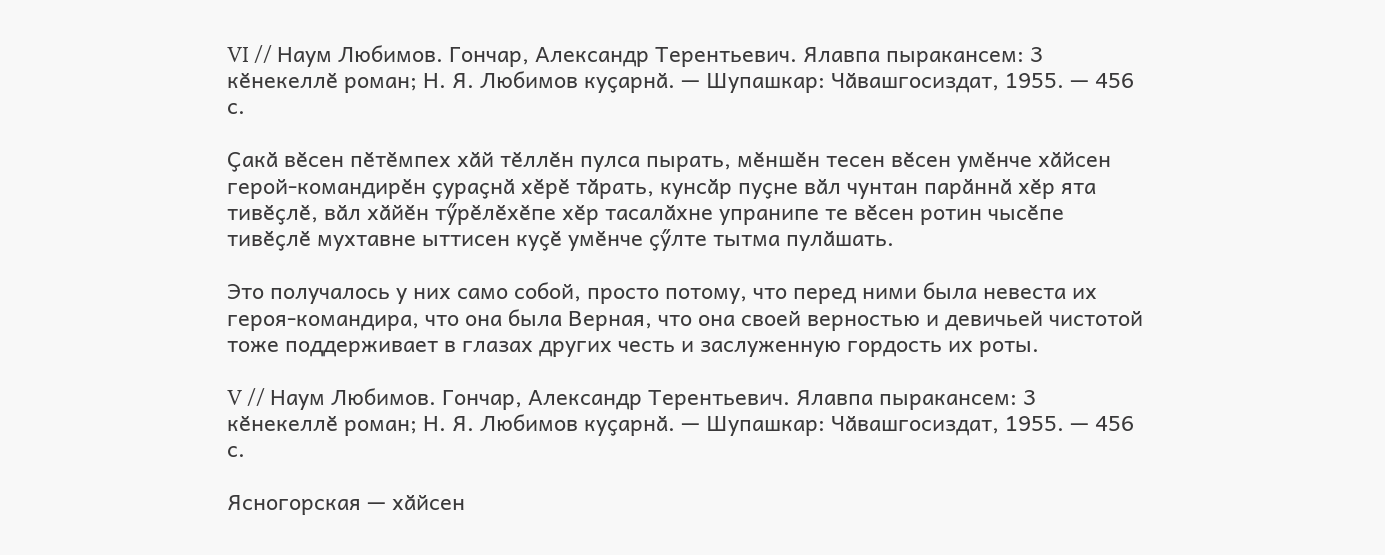VI // Наум Любимов. Гончар, Александр Терентьевич. Ялавпа пыракансем: 3 кӗнекеллӗ роман; Н. Я. Любимов куҫарнӑ. — Шупашкар: Чӑвашгосиздат, 1955. — 456 с.

Ҫакӑ вӗсен пӗтӗмпех хӑй тӗллӗн пулса пырать, мӗншӗн тесен вӗсен умӗнче хӑйсен герой-командирӗн ҫураҫнӑ хӗрӗ тӑрать, кунсӑр пуҫне вӑл чунтан парӑннӑ хӗр ята тивӗҫлӗ, вӑл хӑйӗн тӳрӗлӗхӗпе хӗр тасалӑхне упранипе те вӗсен ротин чысӗпе тивӗҫлӗ мухтавне ыттисен куҫӗ умӗнче ҫӳлте тытма пулӑшать.

Это получалось у них само собой, просто потому, что перед ними была невеста их героя-командира, что она была Верная, что она своей верностью и девичьей чистотой тоже поддерживает в глазах других честь и заслуженную гордость их роты.

V // Наум Любимов. Гончар, Александр Терентьевич. Ялавпа пыракансем: 3 кӗнекеллӗ роман; Н. Я. Любимов куҫарнӑ. — Шупашкар: Чӑвашгосиздат, 1955. — 456 с.

Ясногорская — хӑйсен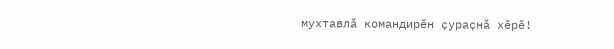мухтавлӑ командирӗн ҫураҫнӑ хӗрӗ!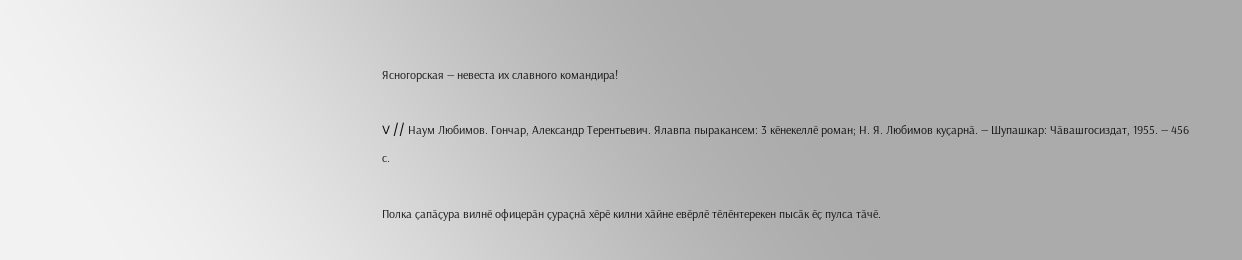Ясногорская — невеста их славного командира!

V // Наум Любимов. Гончар, Александр Терентьевич. Ялавпа пыракансем: 3 кӗнекеллӗ роман; Н. Я. Любимов куҫарнӑ. — Шупашкар: Чӑвашгосиздат, 1955. — 456 с.

Полка ҫапӑҫура вилнӗ офицерӑн ҫураҫнӑ хӗрӗ килни хӑйне евӗрлӗ тӗлӗнтерекен пысӑк ӗҫ пулса тӑчӗ.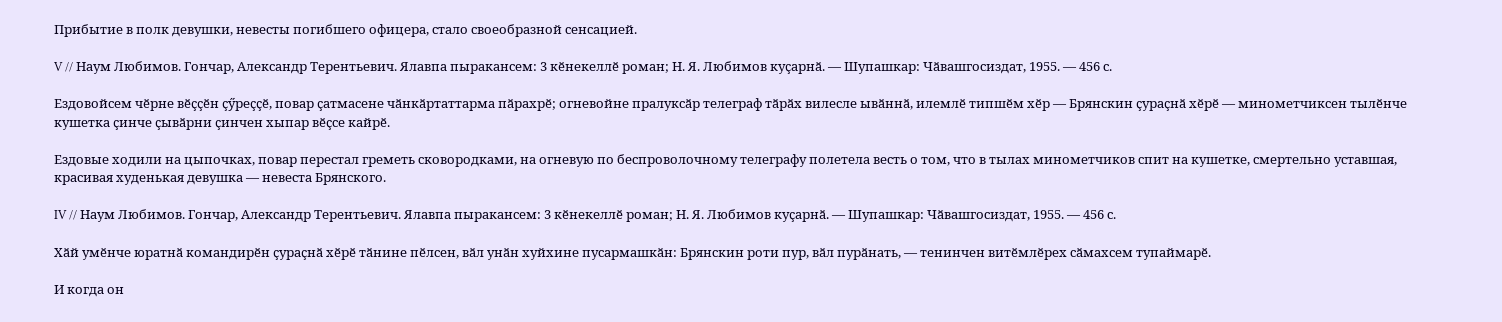Прибытие в полк девушки, невесты погибшего офицера, стало своеобразной сенсацией.

V // Наум Любимов. Гончар, Александр Терентьевич. Ялавпа пыракансем: 3 кӗнекеллӗ роман; Н. Я. Любимов куҫарнӑ. — Шупашкар: Чӑвашгосиздат, 1955. — 456 с.

Ездовойсем чӗрне вӗҫҫӗн ҫӳреҫҫӗ, повар ҫатмасене чӑнкӑртаттарма пӑрахрӗ; огневойне пралуксӑр телеграф тӑрӑх вилесле ывӑннӑ, илемлӗ типшӗм хӗр — Брянскин ҫураҫнӑ хӗрӗ — минометчиксен тылӗнче кушетка ҫинче ҫывӑрни ҫинчен хыпар вӗҫсе кайрӗ.

Ездовые ходили на цыпочках, повар перестал греметь сковородками, на огневую по беспроволочному телеграфу полетела весть о том, что в тылах минометчиков спит на кушетке, смертельно уставшая, красивая худенькая девушка — невеста Брянского.

IV // Наум Любимов. Гончар, Александр Терентьевич. Ялавпа пыракансем: 3 кӗнекеллӗ роман; Н. Я. Любимов куҫарнӑ. — Шупашкар: Чӑвашгосиздат, 1955. — 456 с.

Хӑй умӗнче юратнӑ командирӗн ҫураҫнӑ хӗрӗ тӑнине пӗлсен, вӑл унӑн хуйхине пусармашкӑн: Брянскин роти пур, вӑл пурӑнать, — тенинчен витӗмлӗрех сӑмахсем тупаймарӗ.

И когда он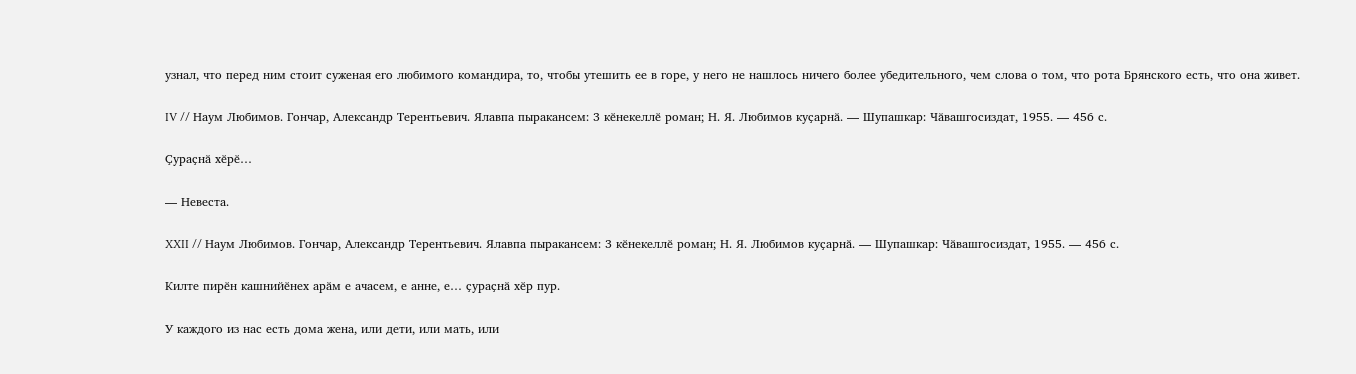узнал, что перед ним стоит суженая его любимого командира, то, чтобы утешить ее в горе, у него не нашлось ничего более убедительного, чем слова о том, что рота Брянского есть, что она живет.

IV // Наум Любимов. Гончар, Александр Терентьевич. Ялавпа пыракансем: 3 кӗнекеллӗ роман; Н. Я. Любимов куҫарнӑ. — Шупашкар: Чӑвашгосиздат, 1955. — 456 с.

Ҫураҫнӑ хӗрӗ…

— Невеста.

XXII // Наум Любимов. Гончар, Александр Терентьевич. Ялавпа пыракансем: 3 кӗнекеллӗ роман; Н. Я. Любимов куҫарнӑ. — Шупашкар: Чӑвашгосиздат, 1955. — 456 с.

Килте пирӗн кашнийӗнех арӑм е ачасем, е анне, е… ҫураҫнӑ хӗр пур.

У каждого из нас есть дома жена, или дети, или мать, или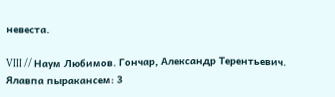невеста.

VIII // Наум Любимов. Гончар, Александр Терентьевич. Ялавпа пыракансем: 3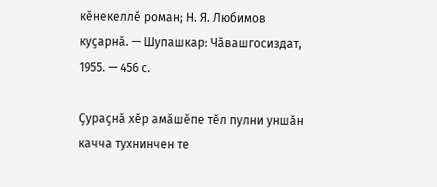кӗнекеллӗ роман; Н. Я. Любимов куҫарнӑ. — Шупашкар: Чӑвашгосиздат, 1955. — 456 с.

Ҫураҫнӑ хӗр амӑшӗпе тӗл пулни уншӑн качча тухнинчен те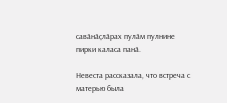савӑнӑҫлӑрах пулӑм пулнине пирки каласа панӑ.

Невеста рассказала, что встреча с матерью была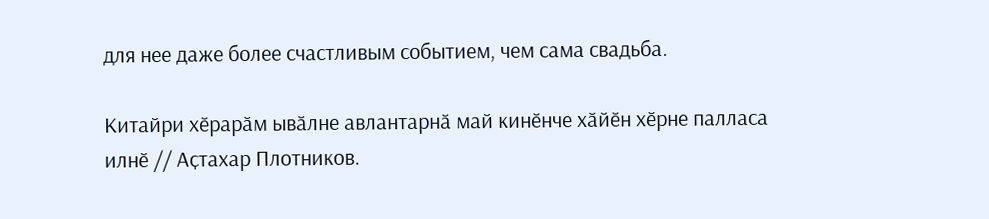для нее даже более счастливым событием, чем сама свадьба.

Китайри хӗрарӑм ывӑлне авлантарнӑ май кинӗнче хӑйӗн хӗрне палласа илнӗ // Аҫтахар Плотников.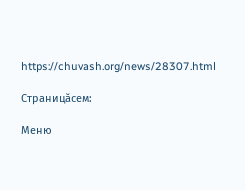https://chuvash.org/news/28307.html

Страницăсем:

Меню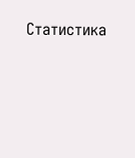Статистика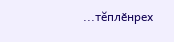...тĕплӗнрех